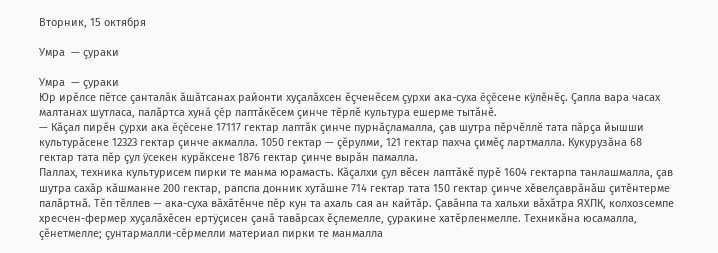Вторник, 15 октября

Умра  — çураки

Умра  — çураки
Юр ирĕлсе пĕтсе çанталăк ăшăтсанах районти хуçалăхсен ĕçченĕсем çурхи ака-суха ĕçĕсене кÿлĕнĕç. Çапла вара часах малтанах шутласа, палăртса хунă çĕр лаптăкĕсем çинче тĕрлĕ культура ешерме тытăнĕ.
— Кăçал пирĕн çурхи ака ĕçĕсене 17117 гектар лаптăк çинче пурнăçламалла, çав шутра пĕрчĕллĕ тата пăрçа йышши культурăсене 12323 гектар çинче акмалла. 1050 гектар — çĕрулми, 121 гектар пахча çимĕç лартмалла. Кукурузăна 68 гектар тата пĕр çул ÿсекен курăксене 1876 гектар çинче вырăн памалла.
Паллах, техника культурисем пирки те манма юрамасть. Кăçалхи çул вĕсен лаптăкĕ пурĕ 1604 гектарпа танлашмалла, çав шутра сахăр кăшманне 200 гектар, рапспа донник хутăшне 714 гектар тата 150 гектар çинче хĕвелçаврăнăш çитĕнтерме палăртнă. Тĕп тĕллев — ака-суха вăхăтĕнче пĕр кун та ахаль сая ан кайтăр. Çавăнпа та хальхи вăхăтра ЯХПК, колхозсемпе хресчен-фермер хуçалăхĕсен ертÿçисен çанă тавăрсах ĕçлемелле, çуракине хатĕрленмелле. Техникăна юсамалла, çĕнетмелле; çунтармалли-сĕрмелли материал пирки те манмалла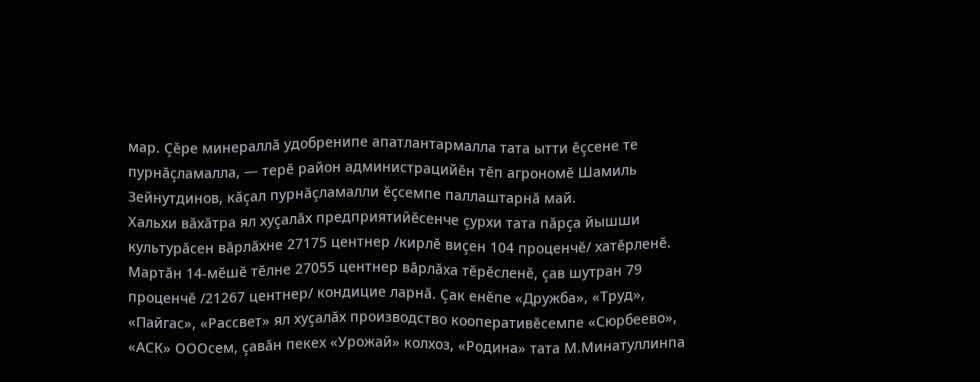мар. Çĕре минераллă удобренипе апатлантармалла тата ытти ĕçсене те пурнăçламалла, — терĕ район администрацийĕн тĕп агрономĕ Шамиль Зейнутдинов, кăçал пурнăçламалли ĕçсемпе паллаштарнă май.
Хальхи вăхăтра ял хуçалăх предприятийĕсенче çурхи тата пăрçа йышши культурăсен вăрлăхне 27175 центнер /кирлĕ виçен 104 проценчĕ/ хатĕрленĕ. Мартăн 14-мĕшĕ тĕлне 27055 центнер вăрлăха тĕрĕсленĕ, çав шутран 79 проценчĕ /21267 центнер/ кондицие ларнă. Çак енĕпе «Дружба», «Труд», «Пайгас», «Рассвет» ял хуçалăх производство кооперативĕсемпе «Сюрбеево», «АСК» ОООсем, çавăн пекех «Урожай» колхоз, «Родина» тата М.Минатуллинпа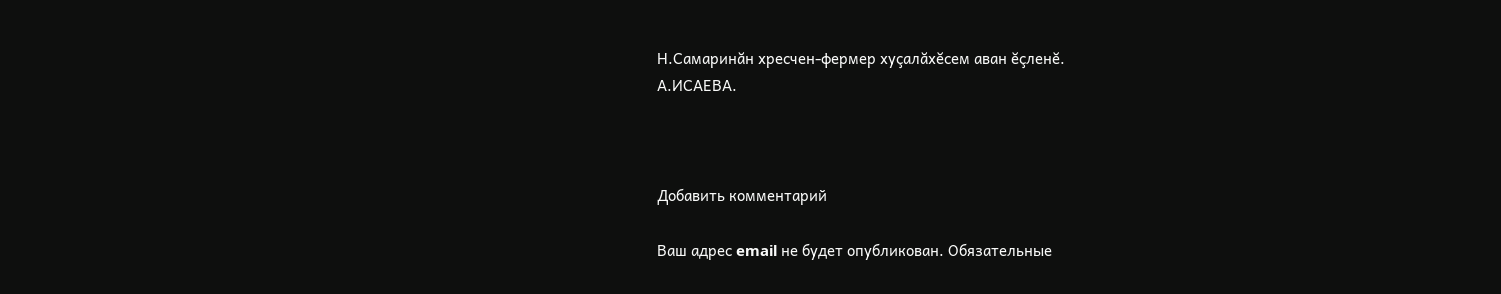Н.Самаринăн хресчен-фермер хуçалăхĕсем аван ĕçленĕ.
А.ИСАЕВА.



Добавить комментарий

Ваш адрес email не будет опубликован. Обязательные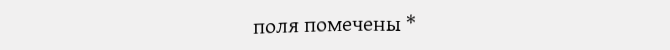поля помечены *